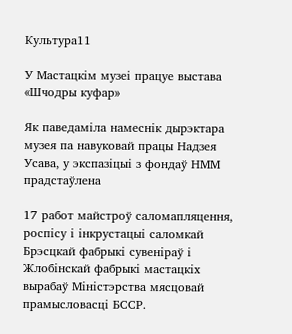Культура11

У Мастацкім музеі працуе выстава «Шчодры куфар»

Як паведаміла намеснік дырэктара музея па навуковай працы Надзея Усава, у экспазіцыі з фондаў НММ прадстаўлена

17 работ майстроў саломапляцення, роспісу і інкрустацыі саломкай Брэсцкай фабрыкі сувеніраў і Жлобінскай фабрыкі мастацкіх вырабаў Міністэрства мясцовай прамысловасці БССР.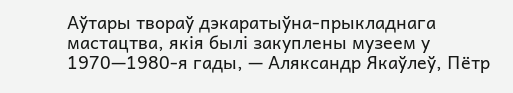Аўтары твораў дэкаратыўна‑прыкладнага мастацтва, якія былі закуплены музеем у 1970—1980‑я гады, — Аляксандр Якаўлеў, Пётр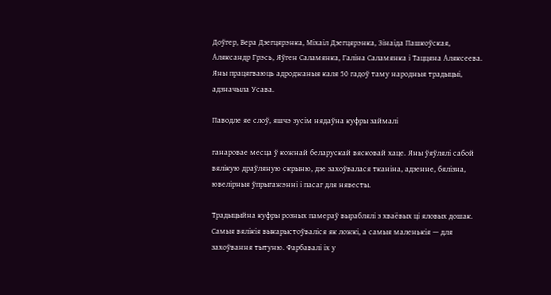Доўгер, Вера Дзегцярэнка, Міхаіл Дзегцярэнка, Зінаіда Пашкоўская, Аляксандр Грэсь, Яўген Саламянка, Галіна Саламянка і Таццяна Аляксеева. Яны працягваюць адроджаныя каля 50 гадоў таму народныя традыцыі, адзначыла Усава.

Паводле яе слоў, яшчэ зусім нядаўна куфры займалі

ганаровае месца ў кожнай беларускай вясковай хаце. Яны ўяўлялі сабой вялікую драўляную скрыню, дзе захоўвалася тканіна, адзенне, бялізна, ювелірныя ўпрыгажэнні і пасаг для нявесты.

Традыцыйна куфры розных памераў выраблялі з хваёвых ці яловых дошак. Самыя вялікія выкарыстоўваліся як ложкі, а самыя маленькія — для захоўвання тытуню. Фарбавалі іх у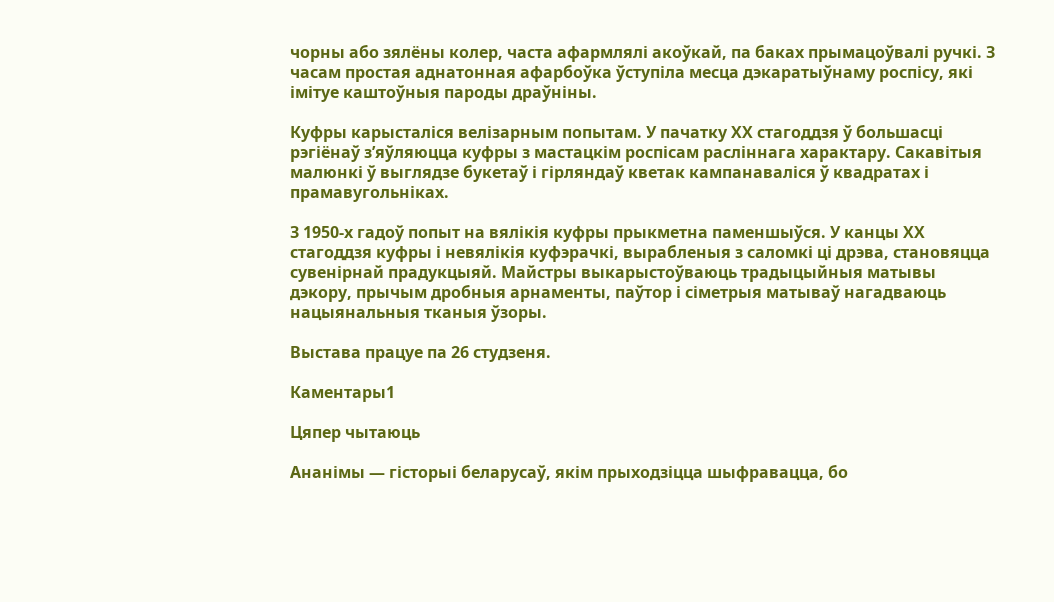чорны або зялёны колер, часта афармлялі акоўкай, па баках прымацоўвалі ручкі. З часам простая аднатонная афарбоўка ўступіла месца дэкаратыўнаму роспісу, які імітуе каштоўныя пароды драўніны.

Куфры карысталіся велізарным попытам. У пачатку ХХ стагоддзя ў большасці рэгіёнаў з’яўляюцца куфры з мастацкім роспісам расліннага характару. Сакавітыя малюнкі ў выглядзе букетаў і гірляндаў кветак кампанаваліся ў квадратах і прамавугольніках.

З 1950‑х гадоў попыт на вялікія куфры прыкметна паменшыўся. У канцы ХХ стагоддзя куфры і невялікія куфэрачкі, вырабленыя з саломкі ці дрэва, становяцца сувенірнай прадукцыяй. Майстры выкарыстоўваюць традыцыйныя матывы дэкору, прычым дробныя арнаменты, паўтор і сіметрыя матываў нагадваюць нацыянальныя тканыя ўзоры.

Выстава працуе па 26 студзеня.

Каментары1

Цяпер чытаюць

Ананімы — гісторыі беларусаў, якім прыходзіцца шыфравацца, бо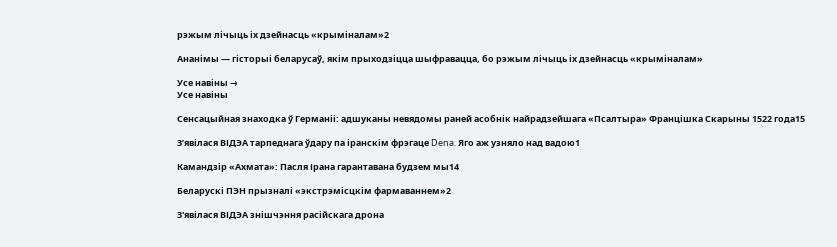рэжым лічыць іх дзейнасць «крыміналам»2

Ананімы — гісторыі беларусаў, якім прыходзіцца шыфравацца, бо рэжым лічыць іх дзейнасць «крыміналам»

Усе навіны →
Усе навіны

Сенсацыйная знаходка ў Германіі: адшуканы невядомы раней асобнік найрадзейшага «Псалтыра» Францішка Скарыны 1522 года15

З’явілася ВІДЭА тарпеднага ўдару па іранскім фрэгаце Dena. Яго аж узняло над вадою1

Камандзір «Ахмата»: Пасля Ірана гарантавана будзем мы14

Беларускі ПЭН прызналі «экстрэмісцкім фармаваннем»2

З'явілася ВІДЭА знішчэння расійскага дрона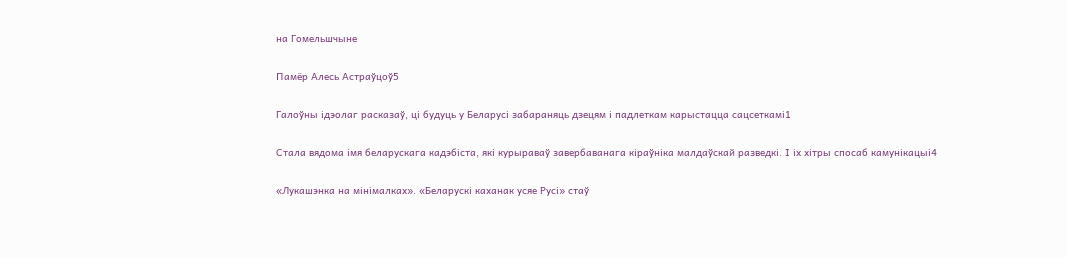на Гомельшчыне

Памёр Алесь Астраўцоў5

Галоўны ідэолаг расказаў, ці будуць у Беларусі забараняць дзецям і падлеткам карыстацца сацсеткамі1

Стала вядома імя беларускага кадэбіста, які курыраваў завербаванага кіраўніка малдаўскай разведкі. І іх хітры спосаб камунікацыі4

«Лукашэнка на мінімалках». «Беларускі каханак усяе Русі» стаў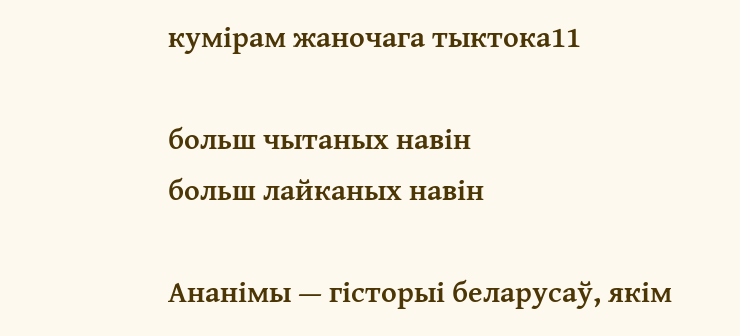кумірам жаночага тыктока11

больш чытаных навін
больш лайканых навін

Ананімы — гісторыі беларусаў, якім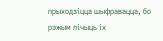прыходзіцца шыфравацца, бо рэжым лічыць іх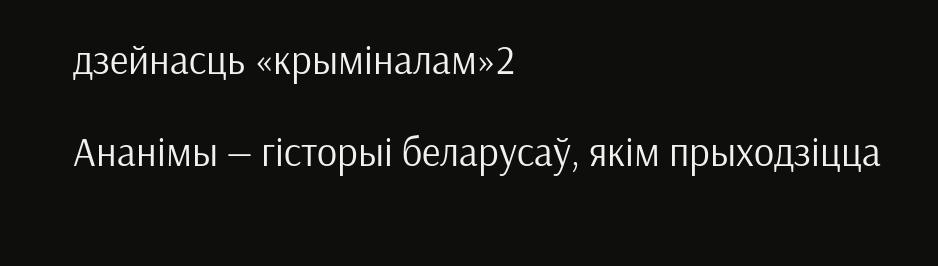дзейнасць «крыміналам»2

Ананімы — гісторыі беларусаў, якім прыходзіцца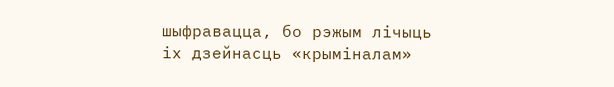шыфравацца, бо рэжым лічыць іх дзейнасць «крыміналам»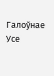Галоўнае
Усе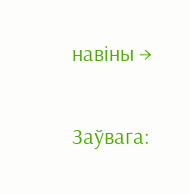навіны →

Заўвага: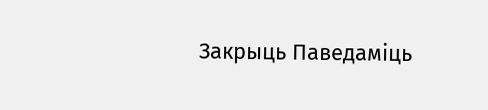Закрыць Паведаміць